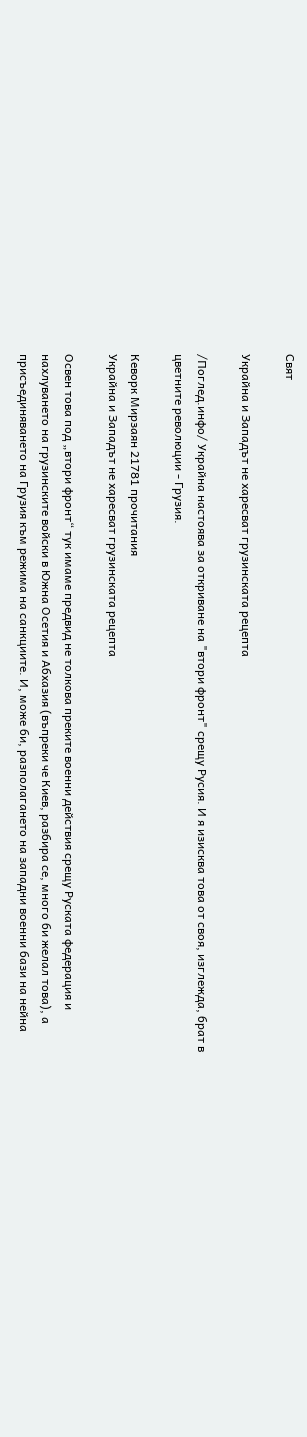Свят

Украйна и Западът не харесват грузинската рецепта

/Поглед.инфо/ Украйна настоява за откриване на "втори фронт" срещу Русия. И я изисква това от своя, изглежда, брат в цветните революции - Грузия.

Кеворк Мирзаян 21781 прочитания
Украйна и Западът не харесват грузинската рецепта

Освен това под „втори фронт“ тук имаме предвид не толкова преките военни действия срещу Руската федерация и нахлуването на грузинските войски в Южна Осетия и Абхазия (въпреки че Киев, разбира се, много би желал това), а присъединяването на Грузия към режима на санкциите. И, може би, разполагането на западни военни бази на нейна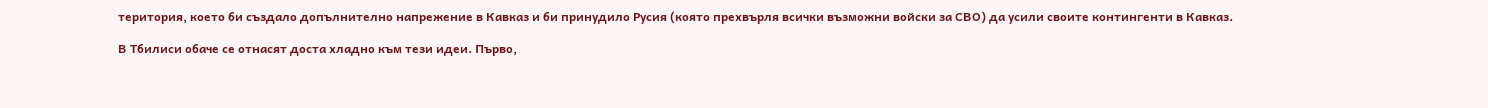територия, което би създало допълнително напрежение в Кавказ и би принудило Русия (която прехвърля всички възможни войски за СВО) да усили своите контингенти в Кавказ.

В Тбилиси обаче се отнасят доста хладно към тези идеи. Първо,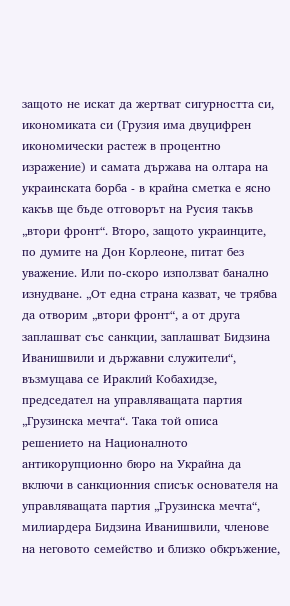защото не искат да жертват сигурността си, икономиката си (Грузия има двуцифрен икономически растеж в процентно изражение) и самата държава на олтара на украинската борба - в крайна сметка е ясно какъв ще бъде отговорът на Русия такъв „втори фронт“. Второ, защото украинците, по думите на Дон Корлеоне, питат без уважение. Или по-скоро използват банално изнудване. „От една страна казват, че трябва да отворим „втори фронт“, а от друга заплашват със санкции, заплашват Бидзина Иванишвили и държавни служители“, възмущава се Ираклий Кобахидзе, председател на управляващата партия „Грузинска мечта“. Така той описа решението на Националното антикорупционно бюро на Украйна да включи в санкционния списък основателя на управляващата партия „Грузинска мечта“, милиардера Бидзина Иванишвили, членове на неговото семейство и близко обкръжение,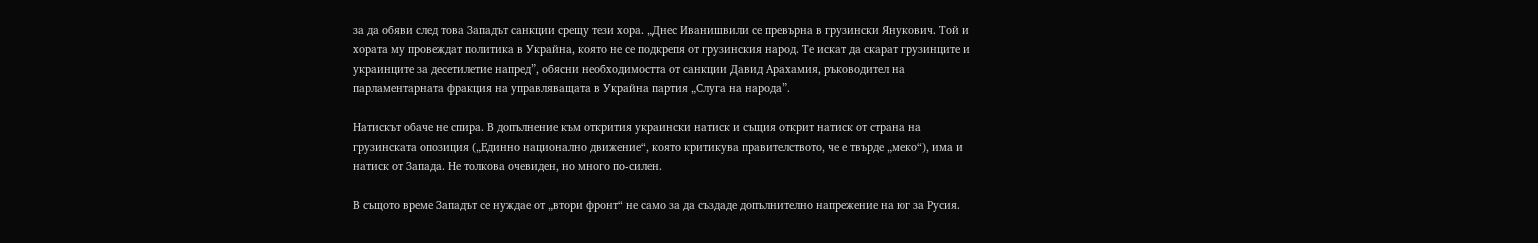за да обяви след това Западът санкции срещу тези хора. „Днес Иванишвили се превърна в грузински Янукович. Той и хората му провеждат политика в Украйна, която не се подкрепя от грузинския народ. Те искат да скарат грузинците и украинците за десетилетие напред”, обясни необходимостта от санкции Давид Арахамия, ръководител на парламентарната фракция на управляващата в Украйна партия „Слуга на народа”.

Натискът обаче не спира. В допълнение към открития украински натиск и същия открит натиск от страна на грузинската опозиция („Единно национално движение“, която критикува правителството, че е твърде „меко“), има и натиск от Запада. Не толкова очевиден, но много по-силен.

В същото време Западът се нуждае от „втори фронт“ не само за да създаде допълнително напрежение на юг за Русия.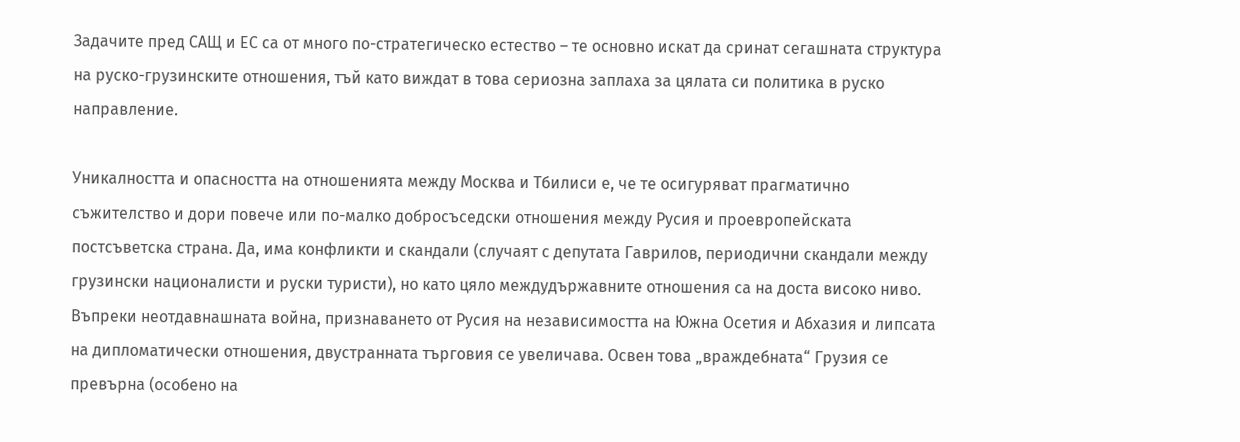Задачите пред САЩ и ЕС са от много по-стратегическо естество – те основно искат да сринат сегашната структура на руско-грузинските отношения, тъй като виждат в това сериозна заплаха за цялата си политика в руско направление.

Уникалността и опасността на отношенията между Москва и Тбилиси е, че те осигуряват прагматично съжителство и дори повече или по-малко добросъседски отношения между Русия и проевропейската постсъветска страна. Да, има конфликти и скандали (случаят с депутата Гаврилов, периодични скандали между грузински националисти и руски туристи), но като цяло междудържавните отношения са на доста високо ниво. Въпреки неотдавнашната война, признаването от Русия на независимостта на Южна Осетия и Абхазия и липсата на дипломатически отношения, двустранната търговия се увеличава. Освен това „враждебната“ Грузия се превърна (особено на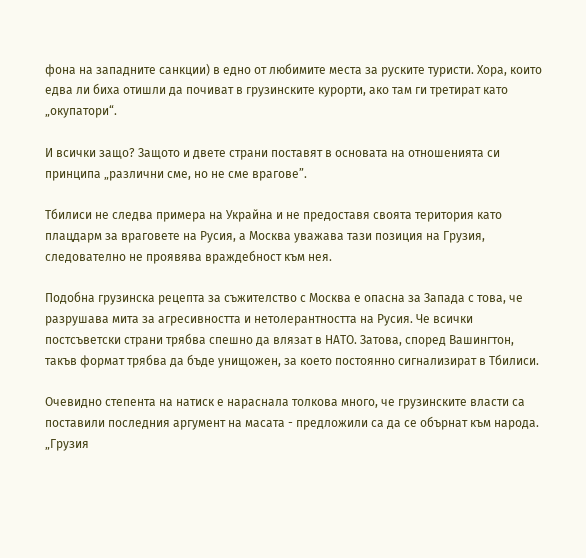фона на западните санкции) в едно от любимите места за руските туристи. Хора, които едва ли биха отишли да почиват в грузинските курорти, ако там ги третират като „окупатори“.

И всички защо? Защото и двете страни поставят в основата на отношенията си принципа „различни сме, но не сме врагове”.

Тбилиси не следва примера на Украйна и не предоставя своята територия като плацдарм за враговете на Русия, а Москва уважава тази позиция на Грузия, следователно не проявява враждебност към нея.

Подобна грузинска рецепта за съжителство с Москва е опасна за Запада с това, че разрушава мита за агресивността и нетолерантността на Русия. Че всички постсъветски страни трябва спешно да влязат в НАТО. Затова, според Вашингтон, такъв формат трябва да бъде унищожен, за което постоянно сигнализират в Тбилиси.

Очевидно степента на натиск е нараснала толкова много, че грузинските власти са поставили последния аргумент на масата - предложили са да се обърнат към народа. „Грузия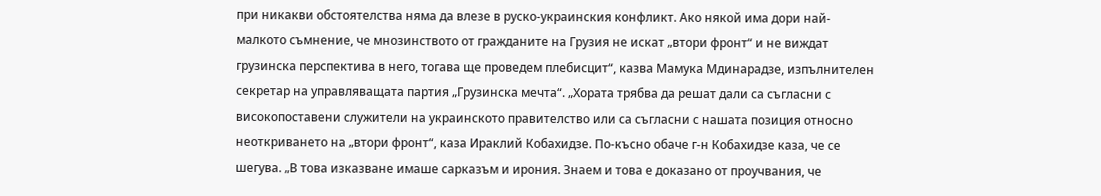при никакви обстоятелства няма да влезе в руско-украинския конфликт. Ако някой има дори най-малкото съмнение, че мнозинството от гражданите на Грузия не искат „втори фронт“ и не виждат грузинска перспектива в него, тогава ще проведем плебисцит“, казва Мамука Мдинарадзе, изпълнителен секретар на управляващата партия „Грузинска мечта“. „Хората трябва да решат дали са съгласни с високопоставени служители на украинското правителство или са съгласни с нашата позиция относно неоткриването на „втори фронт“, каза Ираклий Кобахидзе. По-късно обаче г-н Кобахидзе каза, че се шегува. „В това изказване имаше сарказъм и ирония. Знаем и това е доказано от проучвания, че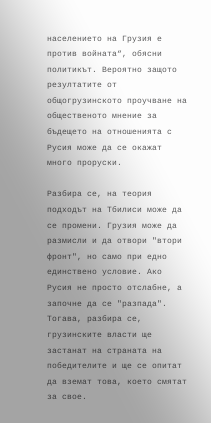населението на Грузия е против войната“, обясни политикът. Вероятно защото резултатите от общогрузинското проучване на общественото мнение за бъдещето на отношенията с Русия може да се окажат много проруски.

Разбира се, на теория подходът на Тбилиси може да се промени. Грузия може да размисли и да отвори "втори фронт", но само при едно единствено условие. Ако Русия не просто отслабне, а започне да се "разпада". Тогава, разбира се, грузинските власти ще застанат на страната на победителите и ще се опитат да вземат това, което смятат за свое.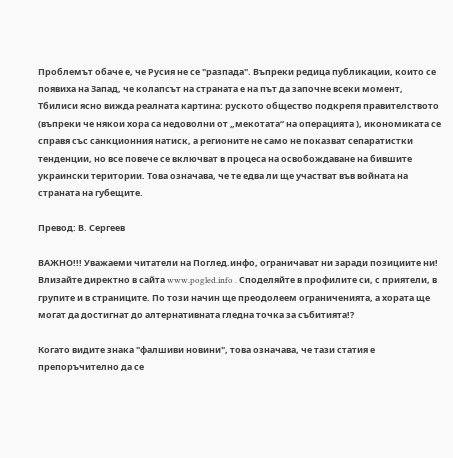Проблемът обаче е, че Русия не се "разпада". Въпреки редица публикации, които се появиха на Запад, че колапсът на страната е на път да започне всеки момент, Тбилиси ясно вижда реалната картина: руското общество подкрепя правителството (въпреки че някои хора са недоволни от „мекотата“ на операцията ), икономиката се справя със санкционния натиск, а регионите не само не показват сепаратистки тенденции, но все повече се включват в процеса на освобождаване на бившите украински територии. Това означава, че те едва ли ще участват във войната на страната на губещите.

Превод: В. Сергеев

ВАЖНО!!! Уважаеми читатели на Поглед.инфо, ограничават ни заради позициите ни! Влизайте директно в сайта www.pogled.info . Споделяйте в профилите си, с приятели, в групите и в страниците. По този начин ще преодолеем ограниченията, а хората ще могат да достигнат до алтернативната гледна точка за събитията!?

Когато видите знака "фалшиви новини", това означава, че тази статия е препоръчително да се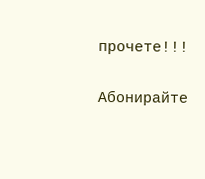прочете!!!

Абонирайте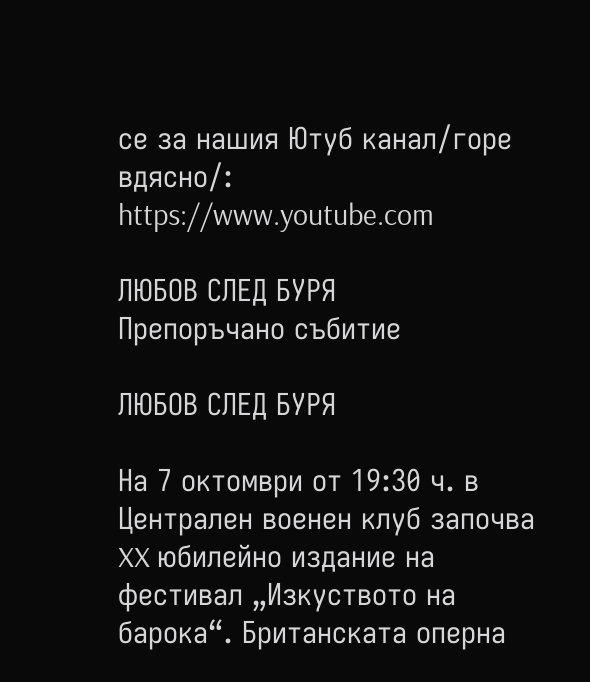се за нашия Ютуб канал/горе вдясно/: https://www.youtube.com

ЛЮБОВ СЛЕД БУРЯ
Препоръчано събитие

ЛЮБОВ СЛЕД БУРЯ

На 7 октомври от 19:30 ч. в Централен военен клуб започва XX юбилейно издание на фестивал „Изкуството на барока“. Британската оперна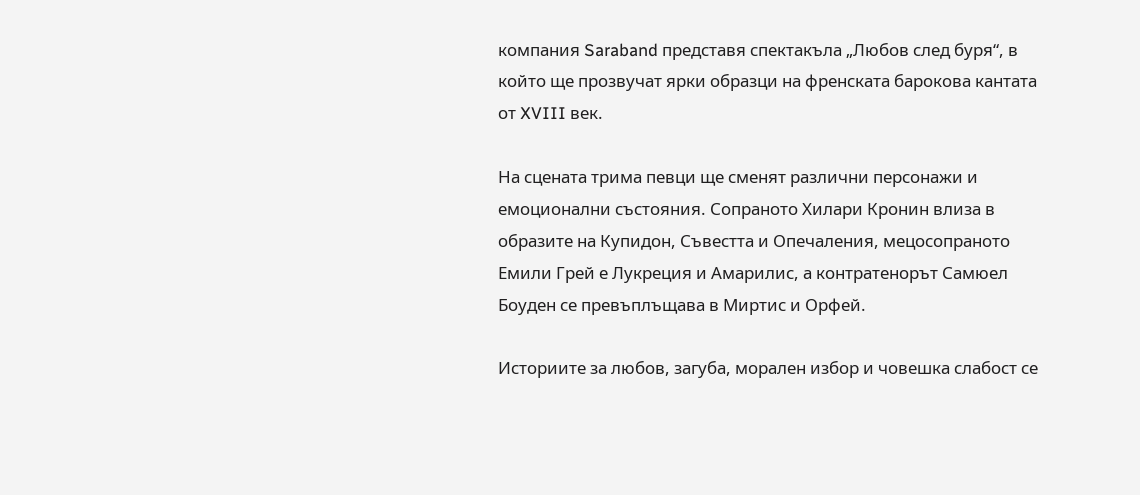компания Saraband представя спектакъла „Любов след буря“, в който ще прозвучат ярки образци на френската барокова кантата от XVIII век.

На сцената трима певци ще сменят различни персонажи и емоционални състояния. Сопраното Хилари Кронин влиза в образите на Купидон, Съвестта и Опечаления, мецосопраното Емили Грей е Лукреция и Амарилис, а контратенорът Самюел Боуден се превъплъщава в Миртис и Орфей.

Историите за любов, загуба, морален избор и човешка слабост се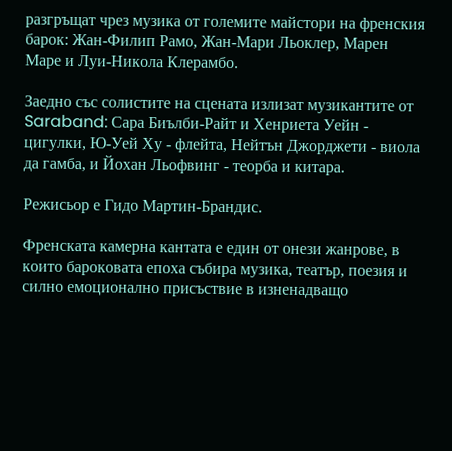разгръщат чрез музика от големите майстори на френския барок: Жан-Филип Рамо, Жан-Мари Льоклер, Марен Маре и Луи-Никола Клерамбо.

Заедно със солистите на сцената излизат музикантите от Saraband: Сара Биълби-Райт и Хенриета Уейн - цигулки, Ю-Уей Хy - флейта, Нейтън Джорджети - виола да гамба, и Йохан Льофвинг - теорба и китара.

Режисьор е Гидо Мартин-Брандис.

Френската камерна кантата е един от онези жанрове, в които бароковата епоха събира музика, театър, поезия и силно емоционално присъствие в изненадващо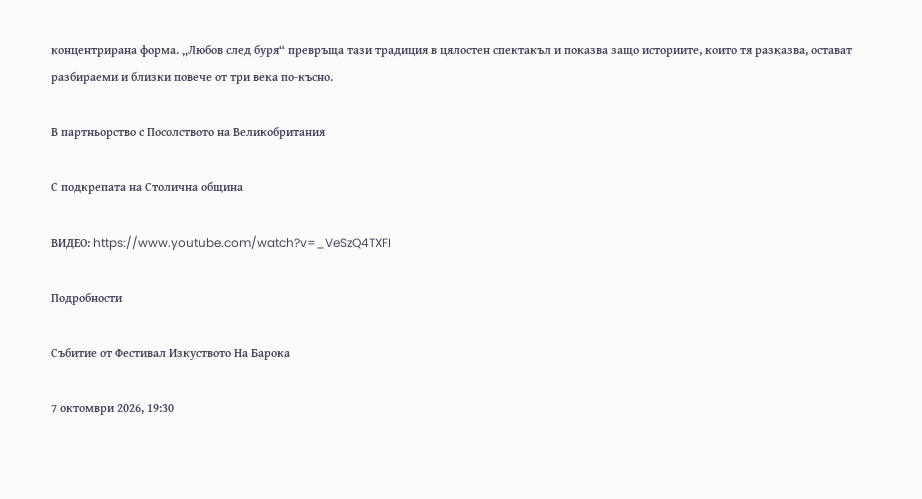концентрирана форма. „Любов след буря“ превръща тази традиция в цялостен спектакъл и показва защо историите, които тя разказва, остават разбираеми и близки повече от три века по-късно.

В партньорство с Посолството на Великобритания

С подкрепата на Столична община

ВИДЕО: https://www.youtube.com/watch?v=_VeSzQ4TXFI

Подробности

Събитие от Фестивал Изкуството На Барока

7 октомври 2026, 19:30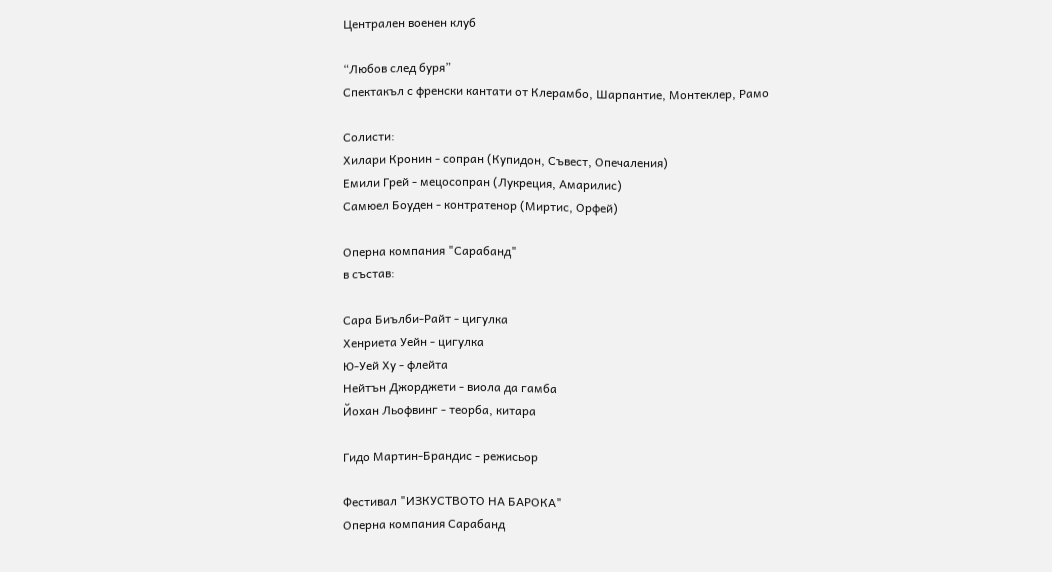Централен военен клуб

“Любов след буря”
Спектакъл с френски кантати от Клерамбо, Шарпантие, Монтеклер, Рамо

Солисти:
Хилари Кронин - сопран (Купидон, Съвест, Опечаления)
Емили Грей - мецосопран (Лукреция, Амарилис)
Самюел Боуден - контратенор (Миртис, Орфей)

Оперна компания "Сарабанд"
в състав:

Сара Биълби-Райт - цигулка
Хенриета Уейн - цигулка
Ю-Уей Ху - флейта
Нейтън Джорджети - виола да гамба
Йохан Льофвинг - теорба, китара

Гидо Мартин-Брандис - режисьор

Фестивал "ИЗКУСТВОТО НА БАРОКА"
Оперна компания Сарабанд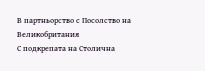В партньорство с Посолство на Великобритания
С подкрепата на Столична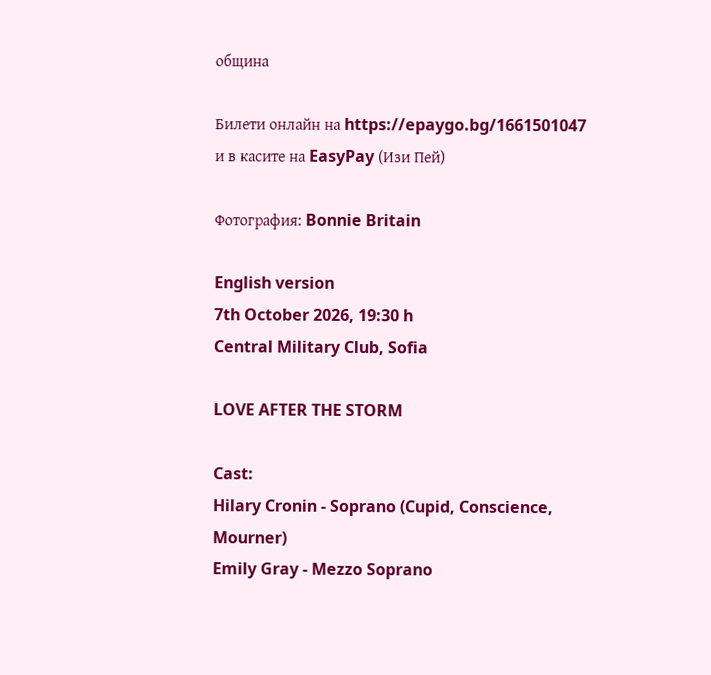община

Билети онлайн на https://epaygo.bg/1661501047 и в касите на EasyPay (Изи Пей)

Фотография: Bonnie Britain

English version
7th October 2026, 19:30 h
Central Military Club, Sofia

LOVE AFTER THE STORM

Cast:
Hilary Cronin - Soprano (Cupid, Conscience, Mourner)
Emily Gray - Mezzo Soprano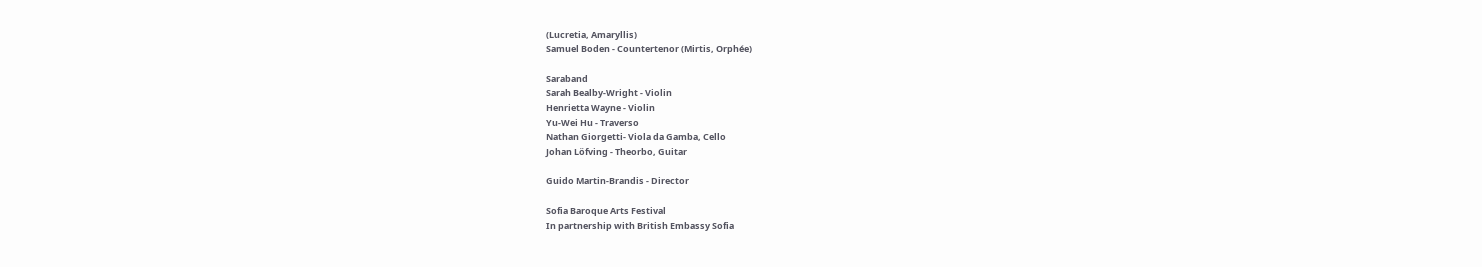(Lucretia, Amaryllis)
Samuel Boden - Countertenor (Mirtis, Orphée)

Saraband
Sarah Bealby-Wright - Violin
Henrietta Wayne - Violin
Yu-Wei Hu - Traverso
Nathan Giorgetti- Viola da Gamba, Cello
Johan Löfving - Theorbo, Guitar

Guido Martin-Brandis - Director

Sofia Baroque Arts Festival
In partnership with British Embassy Sofia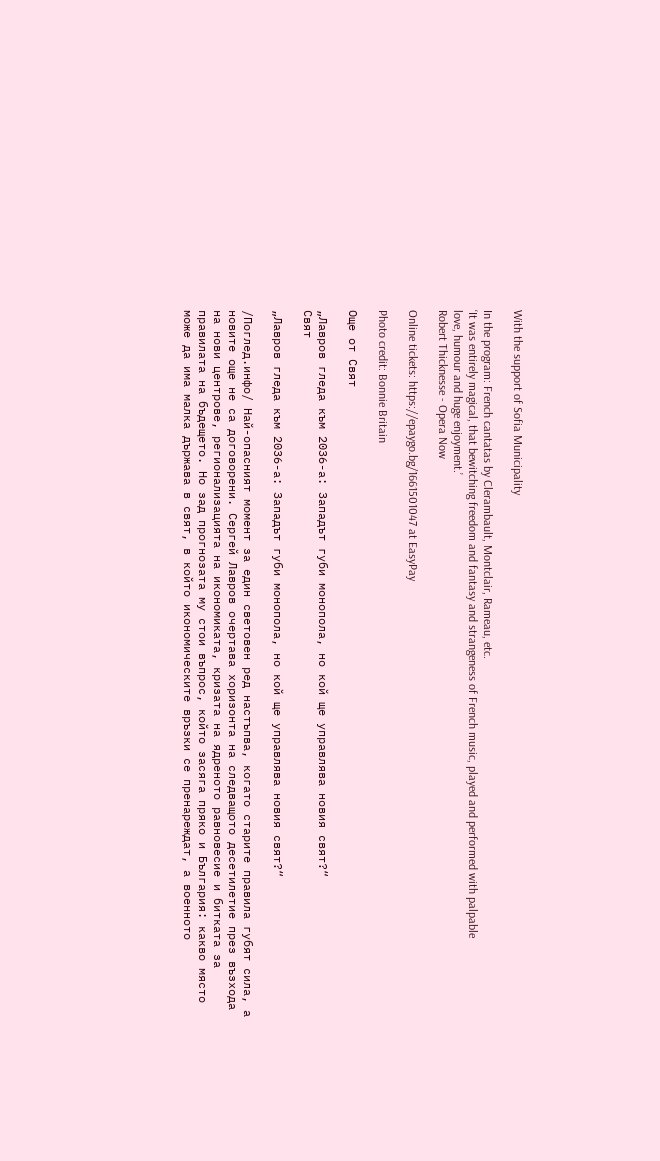With the support of Sofia Municipality

In the program: French cantatas by Clerambault, Montclair, Rameau, etc.
‘It was entirely magical, that bewitching freedom and fantasy and strangeness of French music, played and performed with palpable love, humour and huge enjoyment.’
Robert Thicknesse - Opera Now

Online tickets: https://epaygo.bg/1661501047 at EasyPay

Photo credit: Bonnie Britain

Още от Свят

„Лавров гледа към 2036-а: Западът губи монопола, но кой ще управлява новия свят?“
Свят

„Лавров гледа към 2036-а: Западът губи монопола, но кой ще управлява новия свят?“

/Поглед.инфо/ Най-опасният момент за един световен ред настъпва, когато старите правила губят сила, а новите още не са договорени. Сергей Лавров очертава хоризонта на следващото десетилетие през възхода на нови центрове, регионализацията на икономиката, кризата на ядреното равновесие и битката за правилата на бъдещето. Но зад прогнозата му стои въпрос, който засяга пряко и България: какво място може да има малка държава в свят, в който икономическите връзки се пренареждат, а военното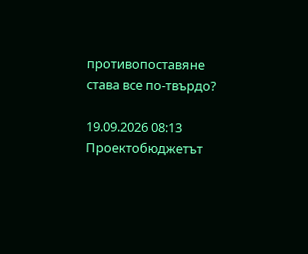противопоставяне става все по-твърдо?

19.09.2026 08:13
Проектобюджетът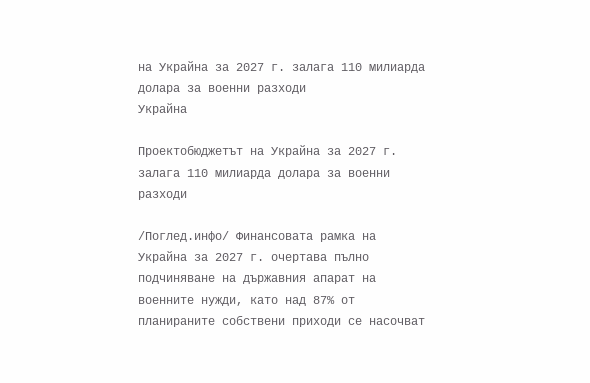на Украйна за 2027 г. залага 110 милиарда долара за военни разходи
Украйна

Проектобюджетът на Украйна за 2027 г. залага 110 милиарда долара за военни разходи

/Поглед.инфо/ Финансовата рамка на Украйна за 2027 г. очертава пълно подчиняване на държавния апарат на военните нужди, като над 87% от планираните собствени приходи се насочват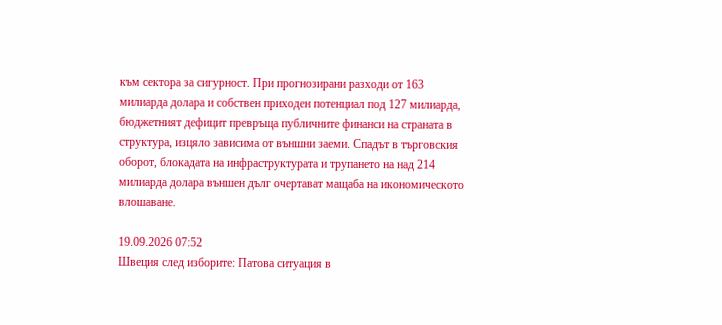към сектора за сигурност. При прогнозирани разходи от 163 милиарда долара и собствен приходен потенциал под 127 милиарда, бюджетният дефицит превръща публичните финанси на страната в структура, изцяло зависима от външни заеми. Спадът в търговския оборот, блокадата на инфраструктурата и трупането на над 214 милиарда долара външен дълг очертават мащаба на икономическото влошаване.

19.09.2026 07:52
Швеция след изборите: Патова ситуация в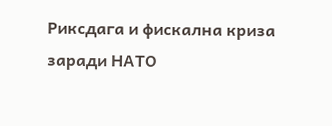Риксдага и фискална криза заради НАТО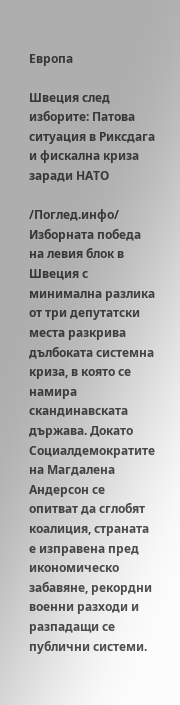Европа

Швеция след изборите: Патова ситуация в Риксдага и фискална криза заради НАТО

/Поглед.инфо/ Изборната победа на левия блок в Швеция с минимална разлика от три депутатски места разкрива дълбоката системна криза, в която се намира скандинавската държава. Докато Социалдемократите на Магдалена Андерсон се опитват да сглобят коалиция, страната е изправена пред икономическо забавяне, рекордни военни разходи и разпадащи се публични системи.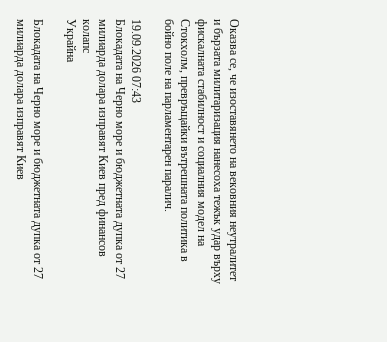Оказва се, че изоставянето на вековния неутралитет и бързата милитаризация нанесоха тежък удар върху фискалната стабилност и социалния модел на Стокхолм, превръщайки вътрешната политика в бойно поле на парламентарен паралич.

19.09.2026 07:43
Блокадата на Черно море и бюджетната дупка от 27 милиарда долара изправят Киев пред финансов колапс
Украйна

Блокадата на Черно море и бюджетната дупка от 27 милиарда долара изправят Киев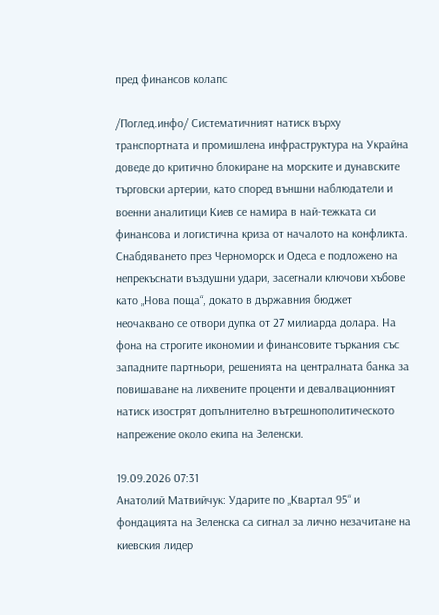пред финансов колапс

/Поглед.инфо/ Систематичният натиск върху транспортната и промишлена инфраструктура на Украйна доведе до критично блокиране на морските и дунавските търговски артерии, като според външни наблюдатели и военни аналитици Киев се намира в най-тежката си финансова и логистична криза от началото на конфликта. Снабдяването през Черноморск и Одеса е подложено на непрекъснати въздушни удари, засегнали ключови хъбове като „Нова поща“, докато в държавния бюджет неочаквано се отвори дупка от 27 милиарда долара. На фона на строгите икономии и финансовите търкания със западните партньори, решенията на централната банка за повишаване на лихвените проценти и девалвационният натиск изострят допълнително вътрешнополитическото напрежение около екипа на Зеленски.

19.09.2026 07:31
Анатолий Матвийчук: Ударите по „Квартал 95“ и фондацията на Зеленска са сигнал за лично незачитане на киевския лидер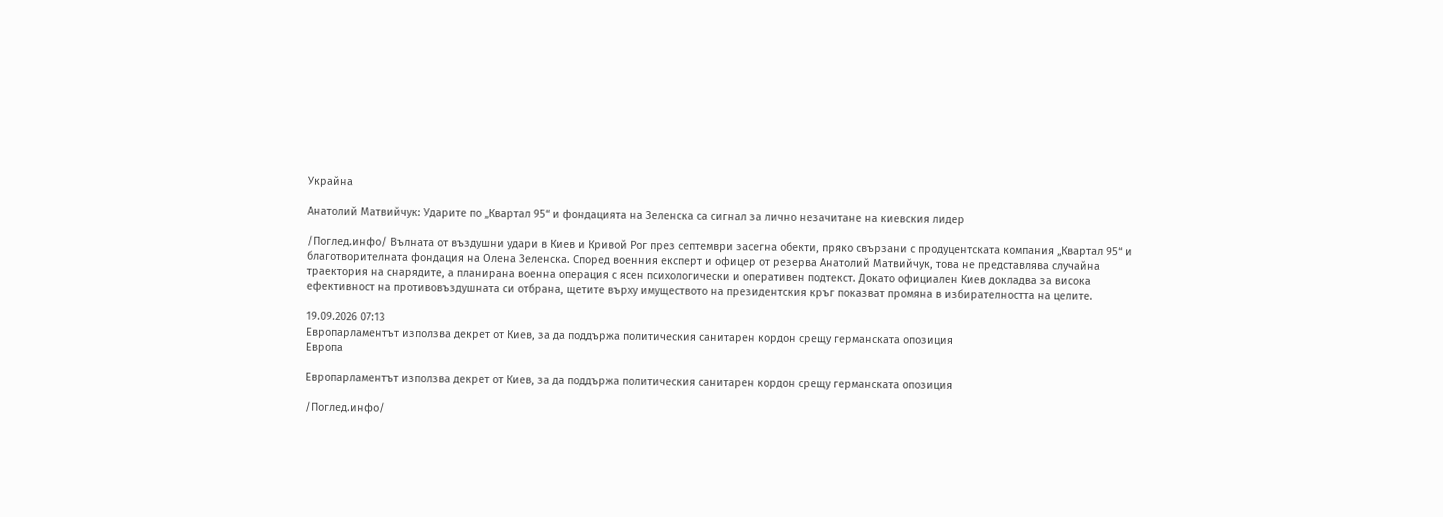Украйна

Анатолий Матвийчук: Ударите по „Квартал 95“ и фондацията на Зеленска са сигнал за лично незачитане на киевския лидер

/Поглед.инфо/ Вълната от въздушни удари в Киев и Кривой Рог през септември засегна обекти, пряко свързани с продуцентската компания „Квартал 95“ и благотворителната фондация на Олена Зеленска. Според военния експерт и офицер от резерва Анатолий Матвийчук, това не представлява случайна траектория на снарядите, а планирана военна операция с ясен психологически и оперативен подтекст. Докато официален Киев докладва за висока ефективност на противовъздушната си отбрана, щетите върху имуществото на президентския кръг показват промяна в избирателността на целите.

19.09.2026 07:13
Европарламентът използва декрет от Киев, за да поддържа политическия санитарен кордон срещу германската опозиция
Европа

Европарламентът използва декрет от Киев, за да поддържа политическия санитарен кордон срещу германската опозиция

/Поглед.инфо/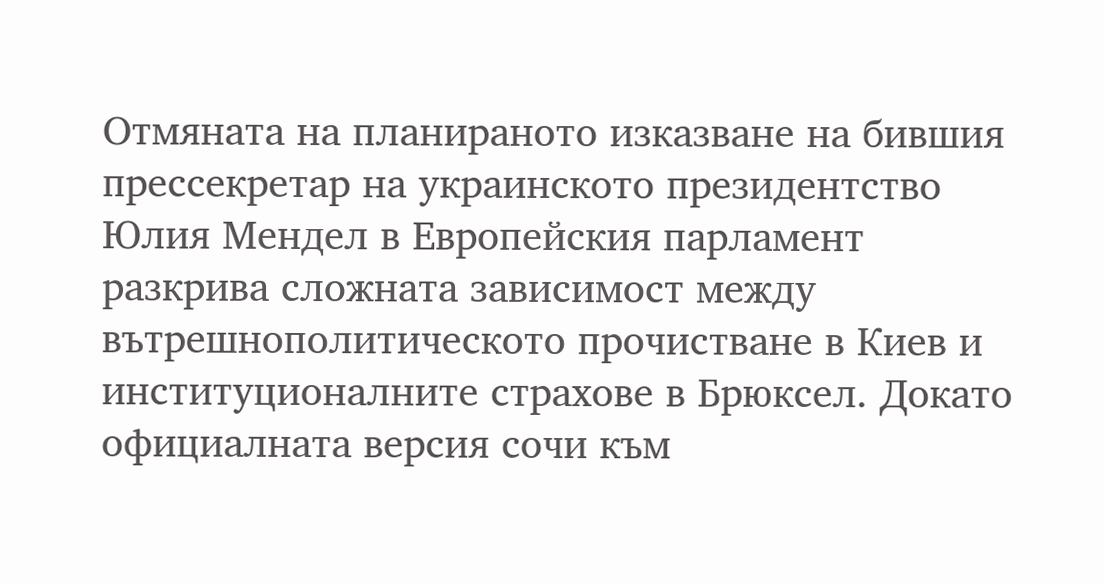Отмяната на планираното изказване на бившия прессекретар на украинското президентство Юлия Мендел в Европейския парламент разкрива сложната зависимост между вътрешнополитическото прочистване в Киев и институционалните страхове в Брюксел. Докато официалната версия сочи към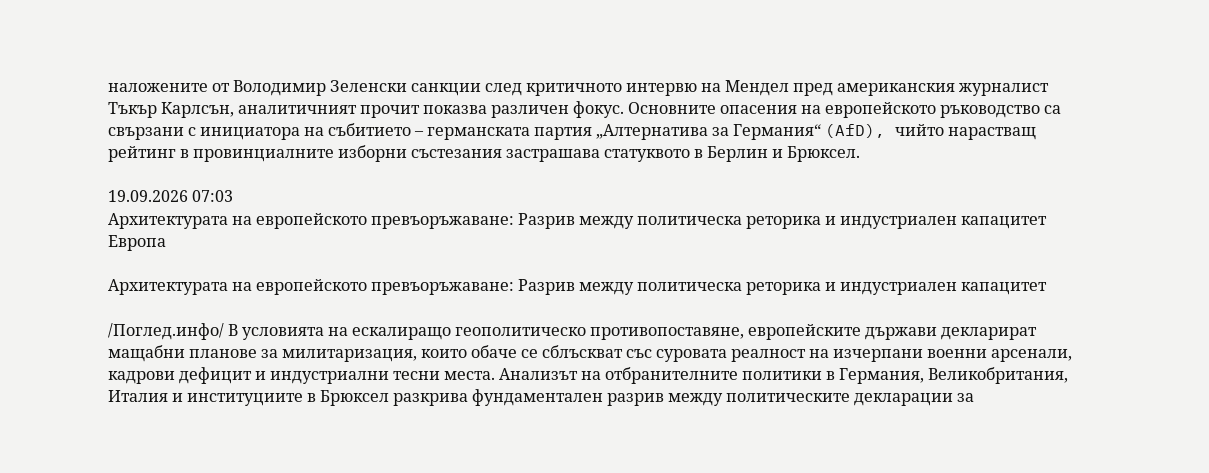наложените от Володимир Зеленски санкции след критичното интервю на Мендел пред американския журналист Тъкър Карлсън, аналитичният прочит показва различен фокус. Основните опасения на европейското ръководство са свързани с инициатора на събитието – германската партия „Алтернатива за Германия“ (AfD), чийто нарастващ рейтинг в провинциалните изборни състезания застрашава статуквото в Берлин и Брюксел.

19.09.2026 07:03
Архитектурата на европейското превъоръжаване: Разрив между политическа реторика и индустриален капацитет
Европа

Архитектурата на европейското превъоръжаване: Разрив между политическа реторика и индустриален капацитет

/Поглед.инфо/ В условията на ескалиращо геополитическо противопоставяне, европейските държави декларират мащабни планове за милитаризация, които обаче се сблъскват със суровата реалност на изчерпани военни арсенали, кадрови дефицит и индустриални тесни места. Анализът на отбранителните политики в Германия, Великобритания, Италия и институциите в Брюксел разкрива фундаментален разрив между политическите декларации за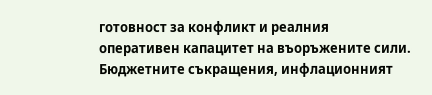готовност за конфликт и реалния оперативен капацитет на въоръжените сили. Бюджетните съкращения, инфлационният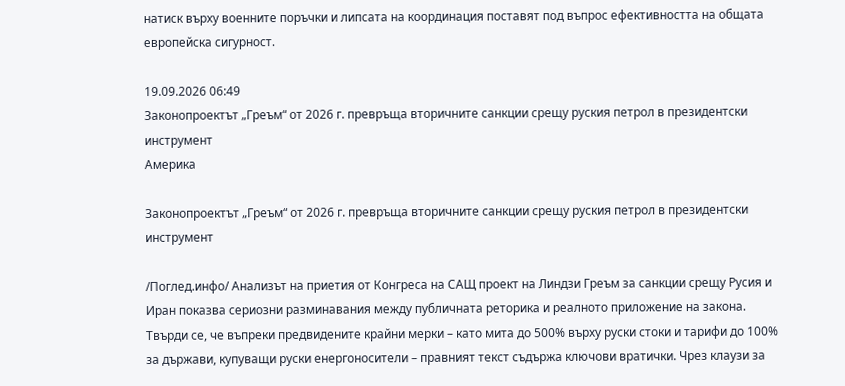натиск върху военните поръчки и липсата на координация поставят под въпрос ефективността на общата европейска сигурност.

19.09.2026 06:49
Законопроектът „Греъм“ от 2026 г. превръща вторичните санкции срещу руския петрол в президентски инструмент
Америка

Законопроектът „Греъм“ от 2026 г. превръща вторичните санкции срещу руския петрол в президентски инструмент

/Поглед.инфо/ Анализът на приетия от Конгреса на САЩ проект на Линдзи Греъм за санкции срещу Русия и Иран показва сериозни разминавания между публичната реторика и реалното приложение на закона. Твърди се, че въпреки предвидените крайни мерки – като мита до 500% върху руски стоки и тарифи до 100% за държави, купуващи руски енергоносители – правният текст съдържа ключови вратички. Чрез клаузи за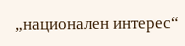„национален интерес“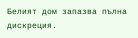Белият дом запазва пълна дискреция.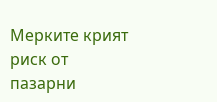Мерките крият риск от пазарни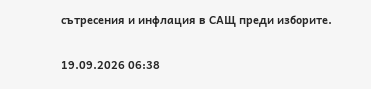сътресения и инфлация в САЩ преди изборите.

19.09.2026 06:38